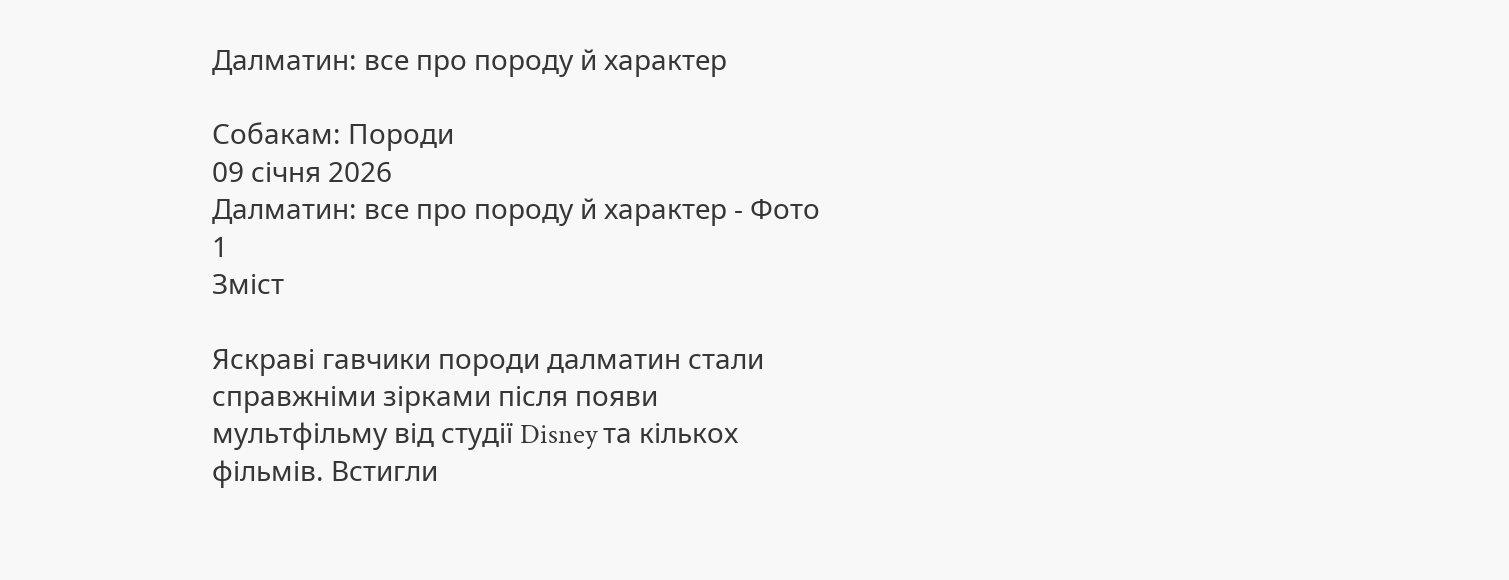Далматин: все про породу й характер

Собакам: Породи
09 січня 2026
Далматин: все про породу й характер - Фото 1
Зміст

Яскраві гавчики породи далматин стали справжніми зірками після появи мультфільму від студії Disney та кількох фільмів. Встигли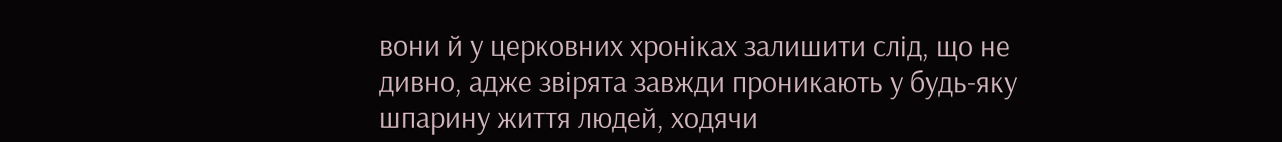вони й у церковних хроніках залишити слід, що не дивно, адже звірята завжди проникають у будь-яку шпарину життя людей, ходячи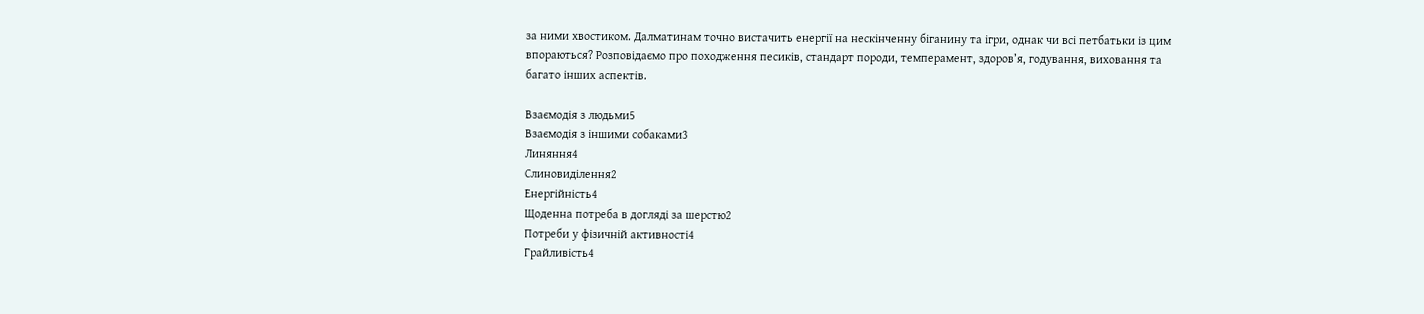за ними хвостиком. Далматинам точно вистачить енергії на нескінченну біганину та ігри, однак чи всі петбатьки із цим впораються? Розповідаємо про походження песиків, стандарт породи, темперамент, здоров’я, годування, виховання та багато інших аспектів.

Взаємодія з людьми5
Взаємодія з іншими собаками3
Линяння4
Слиновиділення2
Енергійність4
Щоденна потреба в догляді за шерстю2
Потреби у фізичній активності4
Грайливість4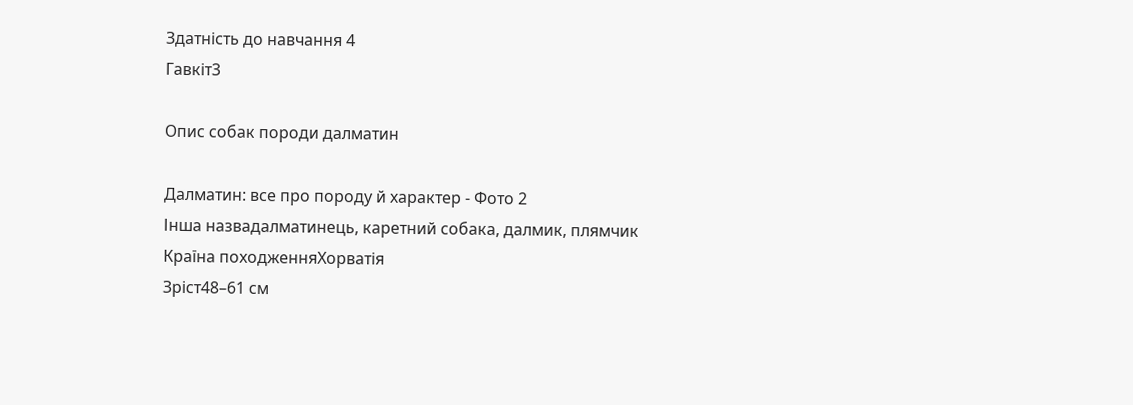Здатність до навчання 4
Гавкіт3

Опис собак породи далматин

Далматин: все про породу й характер - Фото 2
Інша назвадалматинець, каретний собака, далмик, плямчик
Країна походженняХорватія
Зріст48–61 см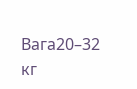Вага20–32 кг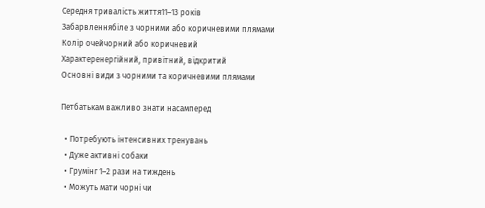Середня тривалість життя11–13 років
Забарвленнябіле з чорними або коричневими плямами
Колір очейчорний або коричневий
Характеренергійний, привітний, відкритий
Основні види з чорними та коричневими плямами

Петбатькам важливо знати насамперед

  • Потребують інтенсивних тренувань
  • Дуже активні собаки
  • Грумінг 1–2 рази на тиждень
  • Можуть мати чорні чи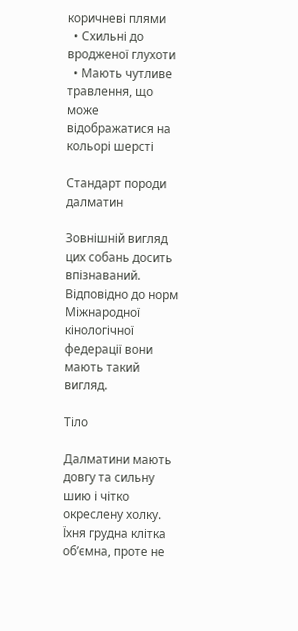коричневі плями
  • Схильні до вродженої глухоти
  • Мають чутливе травлення, що може відображатися на кольорі шерсті

Стандарт породи далматин

Зовнішній вигляд цих собань досить впізнаваний. Відповідно до норм Міжнародної кінологічної федерації вони мають такий вигляд.

Тіло

Далматини мають довгу та сильну шию і чітко окреслену холку. Їхня грудна клітка обʼємна, проте не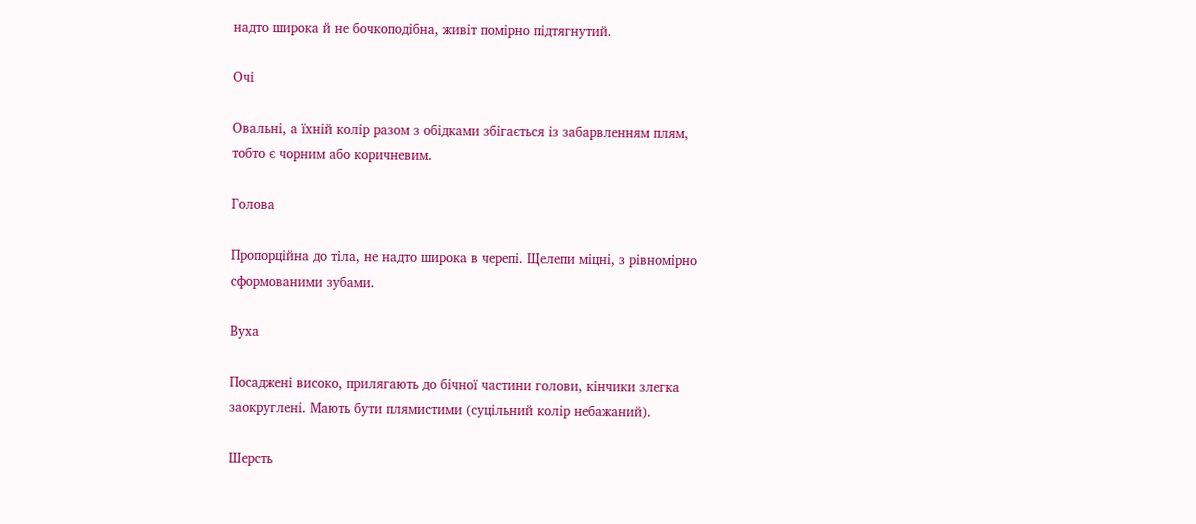надто широка й не бочкоподібна, живіт помірно підтягнутий.

Очі

Овальні, а їхній колір разом з обідками збігається із забарвленням плям, тобто є чорним або коричневим.

Голова

Пропорційна до тіла, не надто широка в черепі. Щелепи міцні, з рівномірно сформованими зубами.

Вуха

Посаджені високо, прилягають до бічної частини голови, кінчики злегка заокруглені. Мають бути плямистими (суцільний колір небажаний).

Шерсть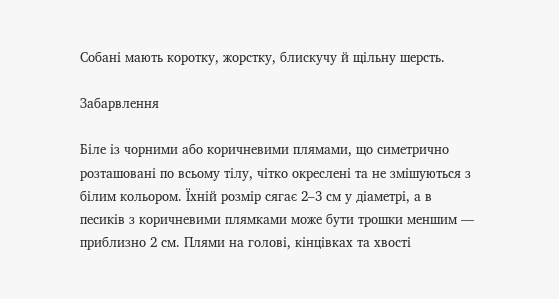Собані мають коротку, жорстку, блискучу й щільну шерсть.

Забарвлення

Біле із чорними або коричневими плямами, що симетрично розташовані по всьому тілу, чітко окреслені та не змішуються з білим кольором. Їхній розмір сягає 2–3 см у діаметрі, а в песиків з коричневими плямками може бути трошки меншим — приблизно 2 см. Плями на голові, кінцівках та хвості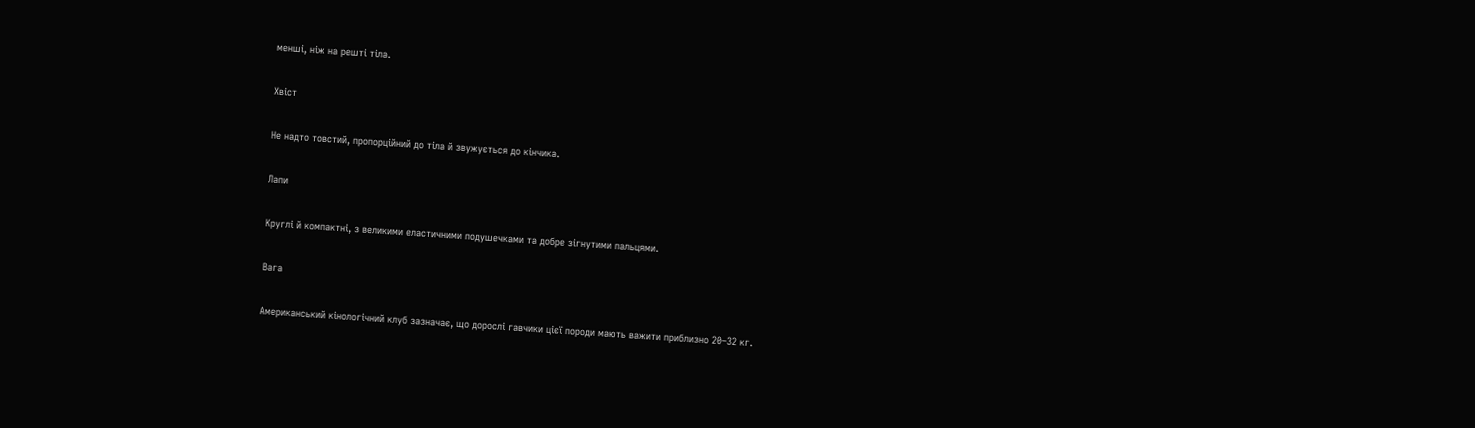менші, ніж на решті тіла.

Хвіст

Не надто товстий, пропорційний до тіла й звужується до кінчика.

Лапи

Круглі й компактні, з великими еластичними подушечками та добре зігнутими пальцями.

Вага

Американський кінологічний клуб зазначає, що дорослі гавчики цієї породи мають важити приблизно 20–32 кг.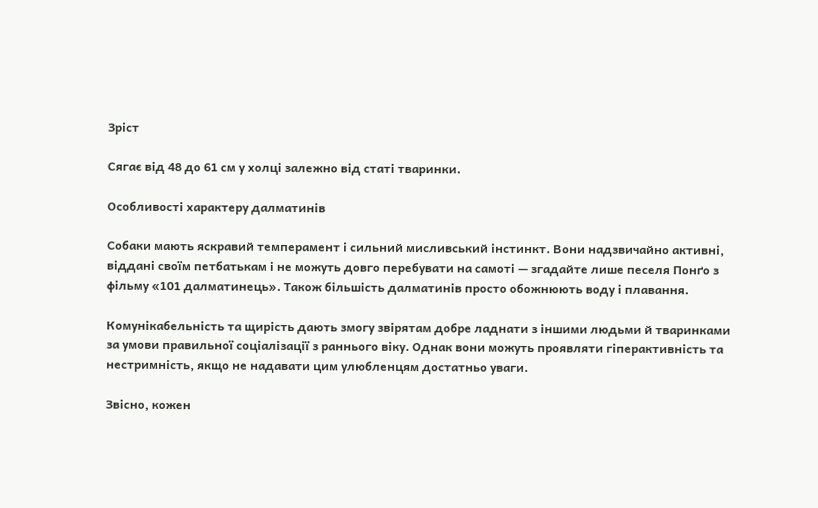Зріст

Сягає від 48 до 61 см у холці залежно від статі тваринки.

Особливості характеру далматинів

Собаки мають яскравий темперамент і сильний мисливський інстинкт. Вони надзвичайно активні, віддані своїм петбатькам і не можуть довго перебувати на самоті — згадайте лише песеля Понґо з фільму «101 далматинець». Також більшість далматинів просто обожнюють воду і плавання.

Комунікабельність та щирість дають змогу звірятам добре ладнати з іншими людьми й тваринками за умови правильної соціалізації з раннього віку. Однак вони можуть проявляти гіперактивність та нестримність, якщо не надавати цим улюбленцям достатньо уваги.

Звісно, кожен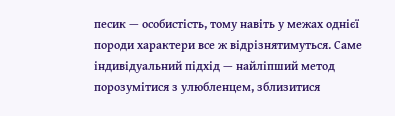песик — особистість, тому навіть у межах однієї породи характери все ж відрізнятимуться. Саме індивідуальний підхід — найліпший метод порозумітися з улюбленцем, зблизитися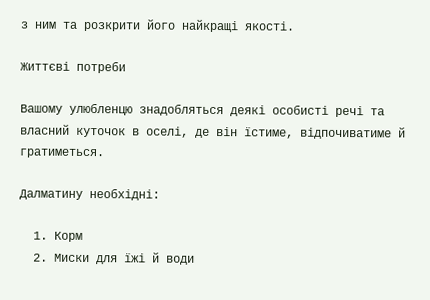з ним та розкрити його найкращі якості.

Життєві потреби

Вашому улюбленцю знадобляться деякі особисті речі та власний куточок в оселі, де він їстиме, відпочиватиме й гратиметься.

Далматину необхідні:

  1. Корм
  2. Миски для їжі й води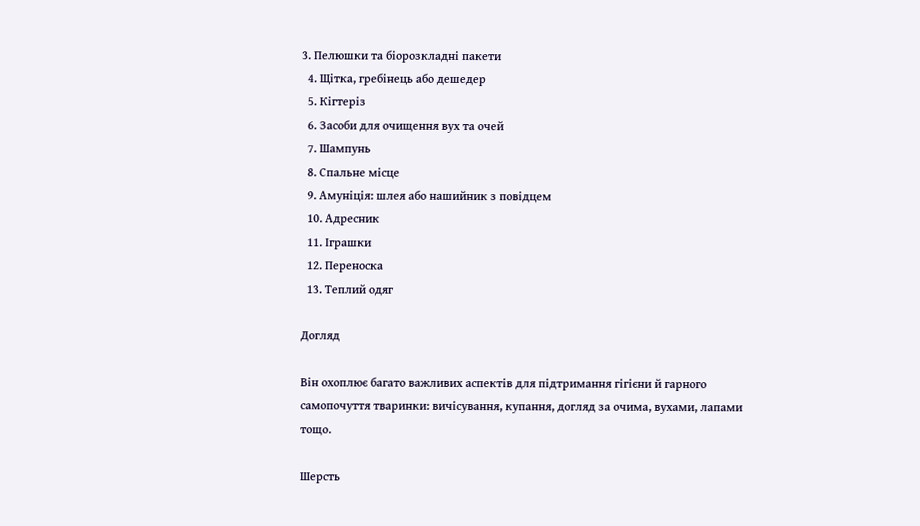3. Пелюшки та біорозкладні пакети
  4. Щітка, гребінець або дешедер
  5. Кігтеріз
  6. Засоби для очищення вух та очей
  7. Шампунь
  8. Спальне місце
  9. Амуніція: шлея або нашийник з повідцем
  10. Адресник
  11. Іграшки
  12. Переноска
  13. Теплий одяг

Догляд

Він охоплює багато важливих аспектів для підтримання гігієни й гарного самопочуття тваринки: вичісування, купання, догляд за очима, вухами, лапами тощо.

Шерсть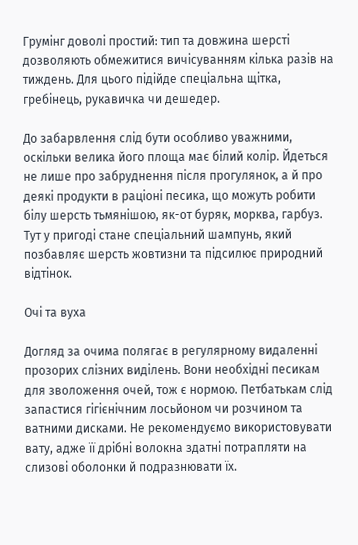Грумінг доволі простий: тип та довжина шерсті дозволяють обмежитися вичісуванням кілька разів на тиждень. Для цього підійде спеціальна щітка, гребінець, рукавичка чи дешедер.

До забарвлення слід бути особливо уважними, оскільки велика його площа має білий колір. Йдеться не лише про забруднення після прогулянок, а й про деякі продукти в раціоні песика, що можуть робити білу шерсть тьмянішою, як-от буряк, морква, гарбуз. Тут у пригоді стане спеціальний шампунь, який позбавляє шерсть жовтизни та підсилює природний відтінок.

Очі та вуха

Догляд за очима полягає в регулярному видаленні прозорих слізних виділень. Вони необхідні песикам для зволоження очей, тож є нормою. Петбатькам слід запастися гігієнічним лосьйоном чи розчином та ватними дисками. Не рекомендуємо використовувати вату, адже її дрібні волокна здатні потрапляти на слизові оболонки й подразнювати їх.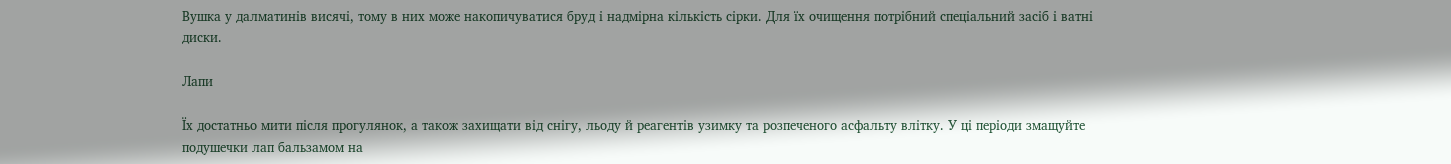Вушка у далматинів висячі, тому в них може накопичуватися бруд і надмірна кількість сірки. Для їх очищення потрібний спеціальний засіб і ватні диски.

Лапи

Їх достатньо мити після прогулянок, а також захищати від снігу, льоду й реагентів узимку та розпеченого асфальту влітку. У ці періоди змащуйте подушечки лап бальзамом на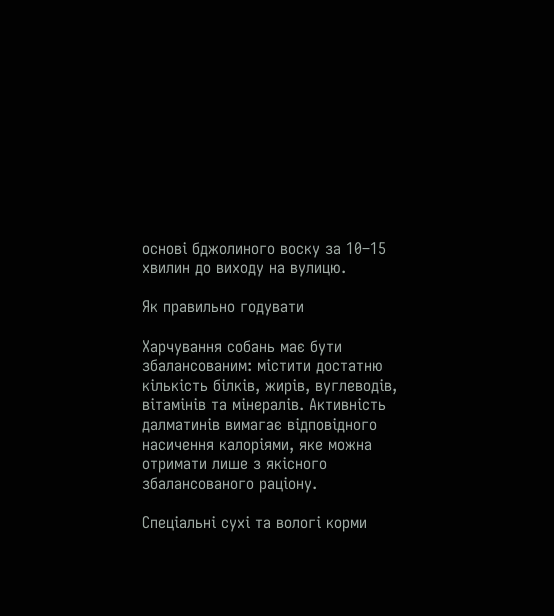основі бджолиного воску за 10–15 хвилин до виходу на вулицю.

Як правильно годувати

Харчування собань має бути збалансованим: містити достатню кількість білків, жирів, вуглеводів, вітамінів та мінералів. Активність далматинів вимагає відповідного насичення калоріями, яке можна отримати лише з якісного збалансованого раціону.

Спеціальні сухі та вологі корми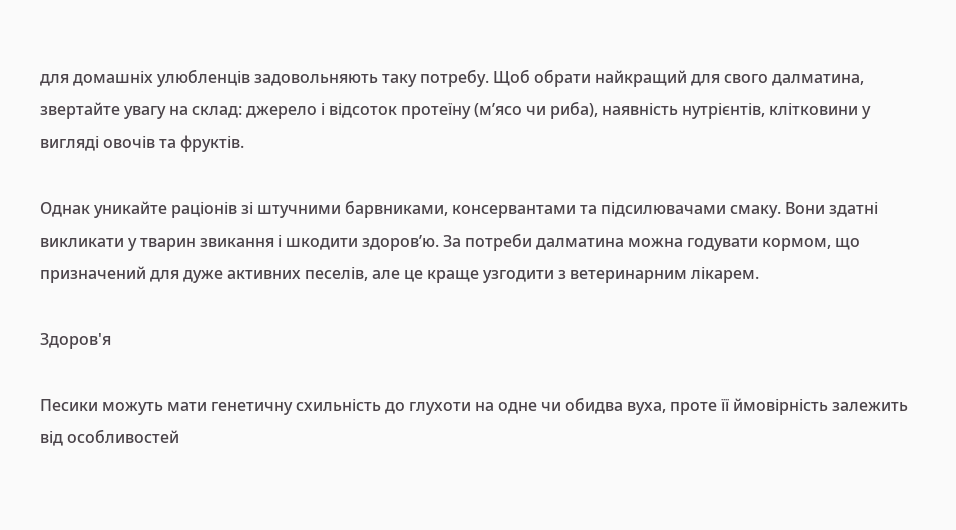для домашніх улюбленців задовольняють таку потребу. Щоб обрати найкращий для свого далматина, звертайте увагу на склад: джерело і відсоток протеїну (м’ясо чи риба), наявність нутрієнтів, клітковини у вигляді овочів та фруктів.

Однак уникайте раціонів зі штучними барвниками, консервантами та підсилювачами смаку. Вони здатні викликати у тварин звикання і шкодити здоров’ю. За потреби далматина можна годувати кормом, що призначений для дуже активних песелів, але це краще узгодити з ветеринарним лікарем.

Здоров'я

Песики можуть мати генетичну схильність до глухоти на одне чи обидва вуха, проте її ймовірність залежить від особливостей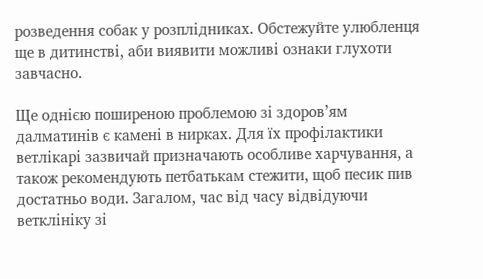розведення собак у розплідниках. Обстежуйте улюбленця ще в дитинстві, аби виявити можливі ознаки глухоти завчасно.

Ще однією поширеною проблемою зі здоров’ям далматинів є камені в нирках. Для їх профілактики ветлікарі зазвичай призначають особливе харчування, а також рекомендують петбатькам стежити, щоб песик пив достатньо води. Загалом, час від часу відвідуючи ветклініку зі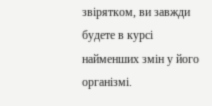звірятком, ви завжди будете в курсі найменших змін у його організмі.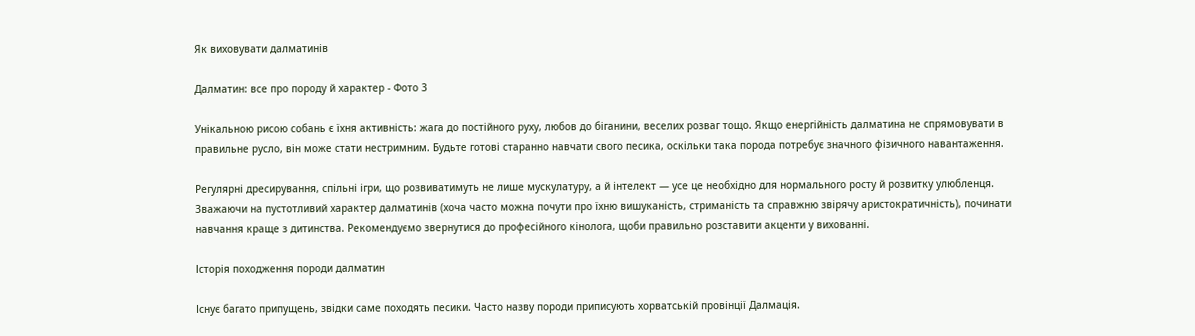Як виховувати далматинів

Далматин: все про породу й характер - Фото 3

Унікальною рисою собань є їхня активність: жага до постійного руху, любов до біганини, веселих розваг тощо. Якщо енергійність далматина не спрямовувати в правильне русло, він може стати нестримним. Будьте готові старанно навчати свого песика, оскільки така порода потребує значного фізичного навантаження.

Регулярні дресирування, спільні ігри, що розвиватимуть не лише мускулатуру, а й інтелект — усе це необхідно для нормального росту й розвитку улюбленця. Зважаючи на пустотливий характер далматинів (хоча часто можна почути про їхню вишуканість, стриманість та справжню звірячу аристократичність), починати навчання краще з дитинства. Рекомендуємо звернутися до професійного кінолога, щоби правильно розставити акценти у вихованні.

Історія походження породи далматин

Існує багато припущень, звідки саме походять песики. Часто назву породи приписують хорватській провінції Далмація.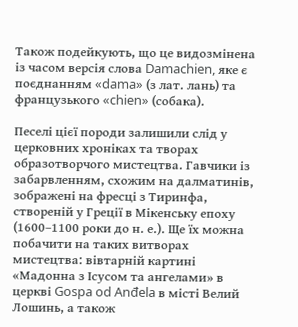Також подейкують, що це видозмінена із часом версія слова Damachien, яке є поєднанням «dama» (з лат. лань) та французького «chien» (собака).

Песелі цієї породи залишили слід у церковних хроніках та творах образотворчого мистецтва. Гавчики із забарвленням, схожим на далматинів, зображені на фресці з Тиринфа, створеній у Греції в Мікенську епоху (1600–1100 роки до н. е.). Ще їх можна побачити на таких витворах мистецтва: вівтарній картині «Мадонна з Ісусом та ангелами» в церкві Gospa od Anđela в місті Велий Лошинь, а також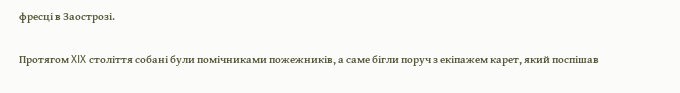фресці в Заострозі.

Протягом XIX століття собані були помічниками пожежників, а саме бігли поруч з екіпажем карет, який поспішав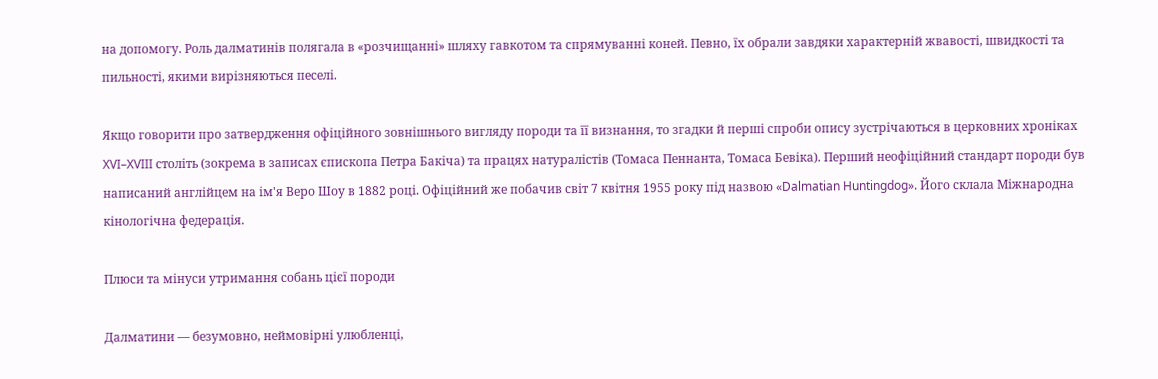на допомогу. Роль далматинів полягала в «розчищанні» шляху гавкотом та спрямуванні коней. Певно, їх обрали завдяки характерній жвавості, швидкості та пильності, якими вирізняються песелі.

Якщо говорити про затвердження офіційного зовнішнього вигляду породи та її визнання, то згадки й перші спроби опису зустрічаються в церковних хроніках XVI–XVIII століть (зокрема в записах єпископа Петра Бакіча) та працях натуралістів (Томаса Пеннанта, Томаса Бевіка). Перший неофіційний стандарт породи був написаний англійцем на ім'я Веро Шоу в 1882 році. Офіційний же побачив світ 7 квітня 1955 року під назвою «Dalmatian Huntingdog». Його склала Міжнародна кінологічна федерація.

Плюси та мінуси утримання собань цієї породи

Далматини — безумовно, неймовірні улюбленці,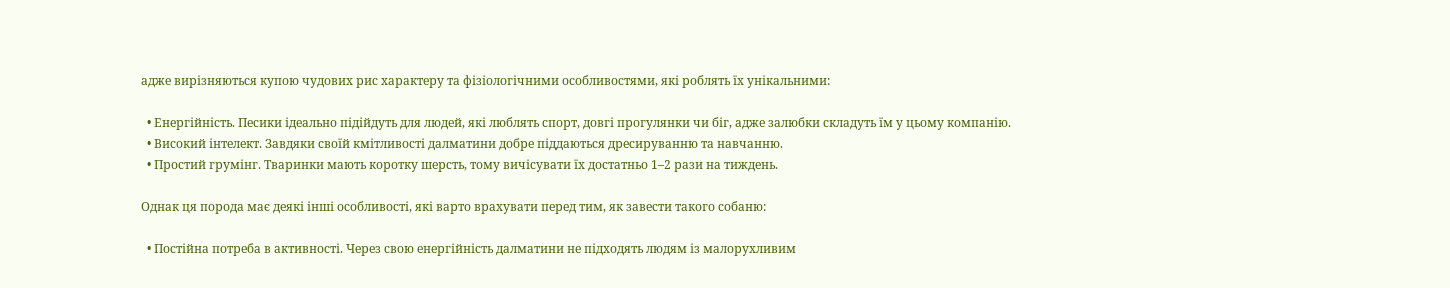адже вирізняються купою чудових рис характеру та фізіологічними особливостями, які роблять їх унікальними:

  • Енергійність. Песики ідеально підійдуть для людей, які люблять спорт, довгі прогулянки чи біг, адже залюбки складуть їм у цьому компанію.
  • Високий інтелект. Завдяки своїй кмітливості далматини добре піддаються дресируванню та навчанню.
  • Простий грумінг. Тваринки мають коротку шерсть, тому вичісувати їх достатньо 1–2 рази на тиждень.

Однак ця порода має деякі інші особливості, які варто врахувати перед тим, як завести такого собаню:

  • Постійна потреба в активності. Через свою енергійність далматини не підходять людям із малорухливим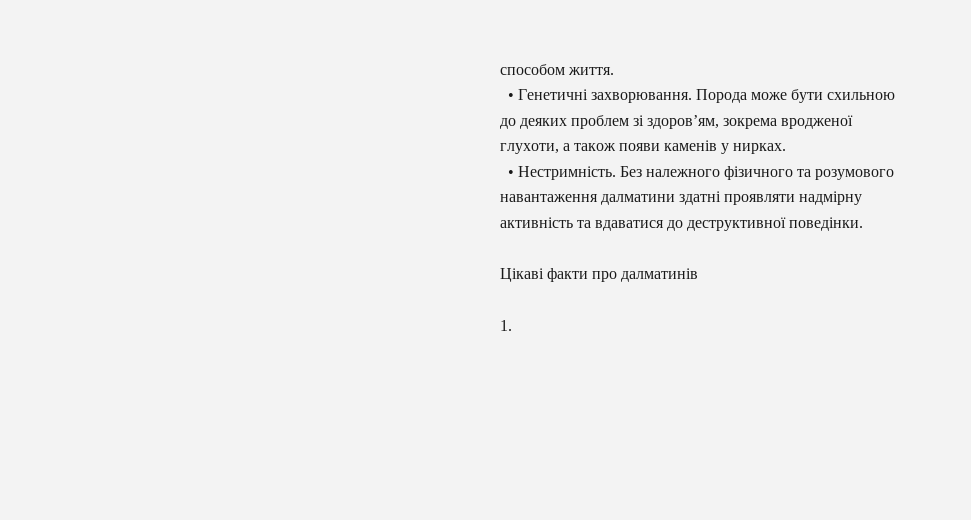способом життя.
  • Генетичні захворювання. Порода може бути схильною до деяких проблем зі здоров’ям, зокрема вродженої глухоти, а також появи каменів у нирках.
  • Нестримність. Без належного фізичного та розумового навантаження далматини здатні проявляти надмірну активність та вдаватися до деструктивної поведінки.

Цікаві факти про далматинів

1.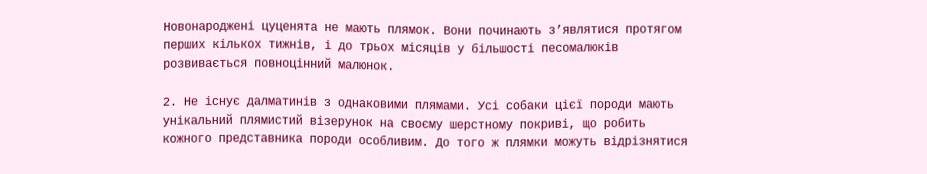Новонароджені цуценята не мають плямок. Вони починають з’являтися протягом перших кількох тижнів, і до трьох місяців у більшості песомалюків розвивається повноцінний малюнок.

2. Не існує далматинів з однаковими плямами. Усі собаки цієї породи мають унікальний плямистий візерунок на своєму шерстному покриві, що робить кожного представника породи особливим. До того ж плямки можуть відрізнятися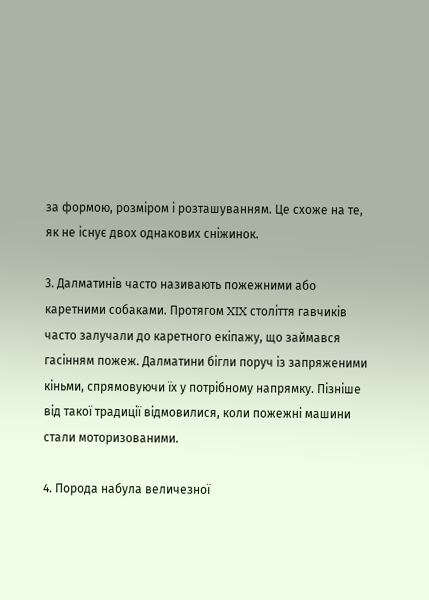за формою, розміром і розташуванням. Це схоже на те, як не існує двох однакових сніжинок.

3. Далматинів часто називають пожежними або каретними собаками. Протягом XIX століття гавчиків часто залучали до каретного екіпажу, що займався гасінням пожеж. Далматини бігли поруч із запряженими кіньми, спрямовуючи їх у потрібному напрямку. Пізніше від такої традиції відмовилися, коли пожежні машини стали моторизованими.

4. Порода набула величезної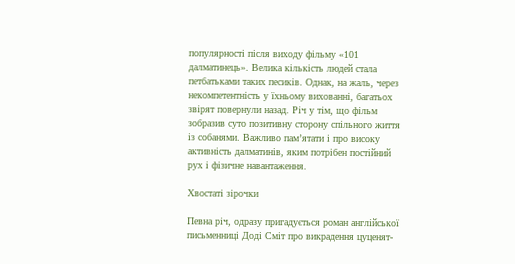популярності після виходу фільму «101 далматинець». Велика кількість людей стала петбатьками таких песиків. Однак, на жаль, через некомпетентність у їхньому вихованні, багатьох звірят повернули назад. Річ у тім, що фільм зобразив суто позитивну сторону спільного життя із собанями. Важливо пам’ятати і про високу активність далматинів, яким потрібен постійний рух і фізичне навантаження.

Хвостаті зірочки

Певна річ, одразу пригадується роман англійської письменниці Доді Сміт про викрадення цуценят-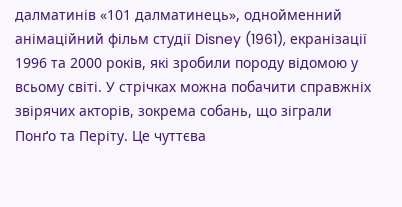далматинів «101 далматинець», однойменний анімаційний фільм студії Disney (1961), екранізації 1996 та 2000 років, які зробили породу відомою у всьому світі. У стрічках можна побачити справжніх звірячих акторів, зокрема собань, що зіграли Понґо та Періту. Це чуттєва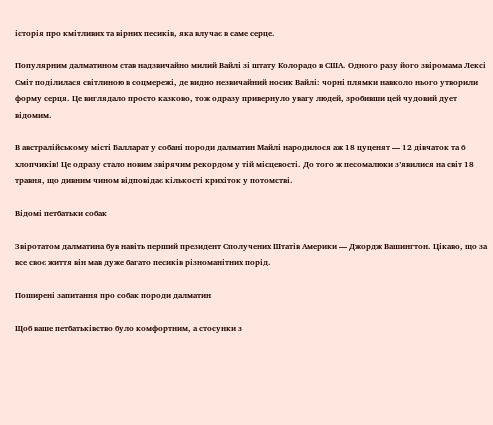історія про кмітливих та вірних песиків, яка влучає в саме серце.

Популярним далматином став надзвичайно милий Вайлі зі штату Колорадо в США. Одного разу його звіромама Лексі Сміт поділилася світлиною в соцмережі, де видно незвичайний носик Вайлі: чорні плямки навколо нього утворили форму серця. Це виглядало просто казково, тож одразу привернуло увагу людей, зробивши цей чудовий дует відомим.

В австралійському місті Балларат у собані породи далматин Майлі народилося аж 18 цуценят — 12 дівчаток та 6 хлопчиків! Це одразу стало новим звірячим рекордом у тій місцевості. До того ж песомалюки з’явилися на світ 18 травня, що дивним чином відповідає кількості крихіток у потомстві.

Відомі петбатьки собак

Звіротатом далматина був навіть перший президент Сполучених Штатів Америки — Джордж Вашингтон. Цікаво, що за все своє життя він мав дуже багато песиків різноманітних порід.

Поширені запитання про собак породи далматин

Щоб ваше петбатьківство було комфортним, а стосунки з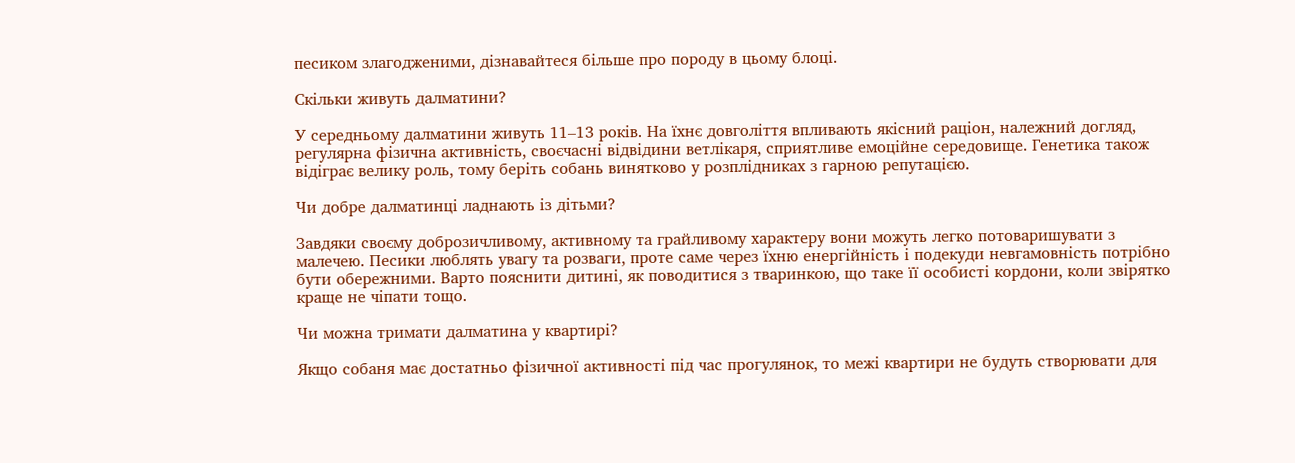песиком злагодженими, дізнавайтеся більше про породу в цьому блоці.

Скільки живуть далматини?

У середньому далматини живуть 11–13 років. На їхнє довголіття впливають якісний раціон, належний догляд, регулярна фізична активність, своєчасні відвідини ветлікаря, сприятливе емоційне середовище. Генетика також відіграє велику роль, тому беріть собань винятково у розплідниках з гарною репутацією.

Чи добре далматинці ладнають із дітьми?

Завдяки своєму доброзичливому, активному та грайливому характеру вони можуть легко потоваришувати з малечею. Песики люблять увагу та розваги, проте саме через їхню енергійність і подекуди невгамовність потрібно бути обережними. Варто пояснити дитині, як поводитися з тваринкою, що таке її особисті кордони, коли звірятко краще не чіпати тощо.

Чи можна тримати далматина у квартирі?

Якщо собаня має достатньо фізичної активності під час прогулянок, то межі квартири не будуть створювати для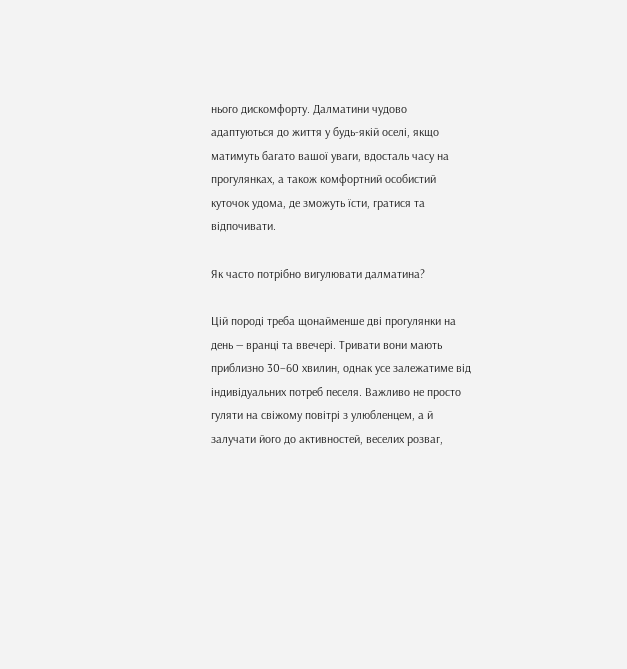нього дискомфорту. Далматини чудово адаптуються до життя у будь-якій оселі, якщо матимуть багато вашої уваги, вдосталь часу на прогулянках, а також комфортний особистий куточок удома, де зможуть їсти, гратися та відпочивати.

Як часто потрібно вигулювати далматина?

Цій породі треба щонайменше дві прогулянки на день — вранці та ввечері. Тривати вони мають приблизно 30–60 хвилин, однак усе залежатиме від індивідуальних потреб песеля. Важливо не просто гуляти на свіжому повітрі з улюбленцем, а й залучати його до активностей, веселих розваг,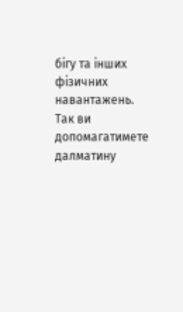бігу та інших фізичних навантажень. Так ви допомагатимете далматину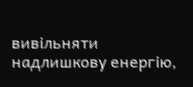вивільняти надлишкову енергію,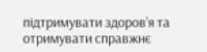підтримувати здоров’я та отримувати справжнє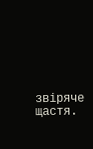звіряче щастя.